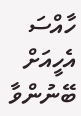ހާއްސަ އެހީއަށް ބޭނުންވާ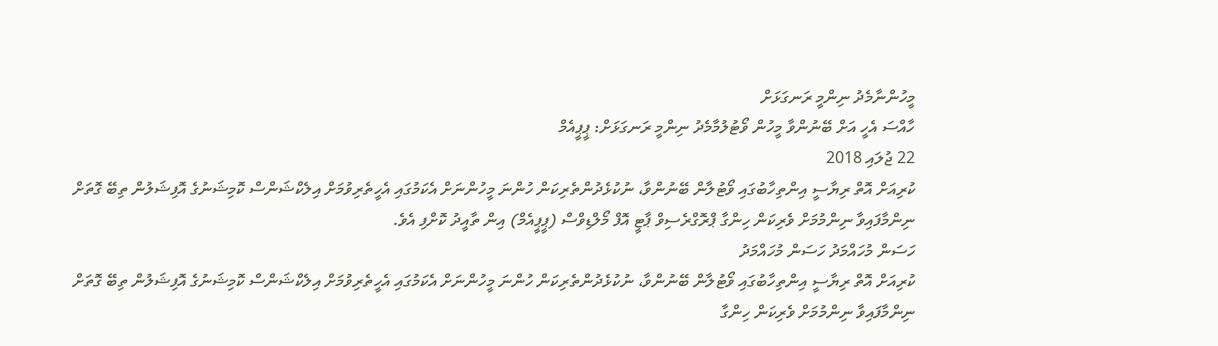މީހުންނާމެދު ނިންމީ ރަނގަޅަށް
ހާއްސަ އެހީ އަށް ބޭނުންވާ މީހުން ވޯޓުލުމާމެދު ނިންމީ ރަނގަޅަށް: ޕީޕީއެމް
22 ޖުލައި 2018
ކުރިއަށް އޮތް ރިޔާސީ އިންތިހާބުގައި ވޯޓުލާން ބޭނުންވާ، ނުކުޅެދުންތެރިކަން ހުންނަ މީހުންނަށް އެކަމުގައި އެހީތެރިވުމަށް އިލެކްޝަންސް ކޮމިޝަނުގެ އޮފިޝަލުން ތިބޭ ގޮތަށް ނިންމާފައިވާ ނިންމުމަށް ވެރިކަން ހިންގާ ޕްރޮގްރެސިވް ޕާޓީ އޮފް މޯލްޑިވްސް (ޕީޕީއެމް) އިން ތާއީދު ކޮށްފި އެވެ.
ހަސަން މުހައްމަދު ހަސަން މުހައްމަދު
ކުރިއަށް އޮތް ރިޔާސީ އިންތިހާބުގައި ވޯޓުލާން ބޭނުންވާ، ނުކުޅެދުންތެރިކަން ހުންނަ މީހުންނަށް އެކަމުގައި އެހީތެރިވުމަށް އިލެކްޝަންސް ކޮމިޝަނުގެ އޮފިޝަލުން ތިބޭ ގޮތަށް ނިންމާފައިވާ ނިންމުމަށް ވެރިކަން ހިންގާ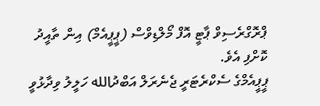ޕްރޮގްރެސިވް ޕާޓީ އޮފް މޯލްޑިވްސް (ޕީޕީއެމް) އިން ތާއީދު ކޮށްފި އެވެ.
ޕީޕީއެމްގެ ސެކްރެޓަރީ ޖެނެރަލް އަބްދުالله ހަލީލު ވިދާޅުވީ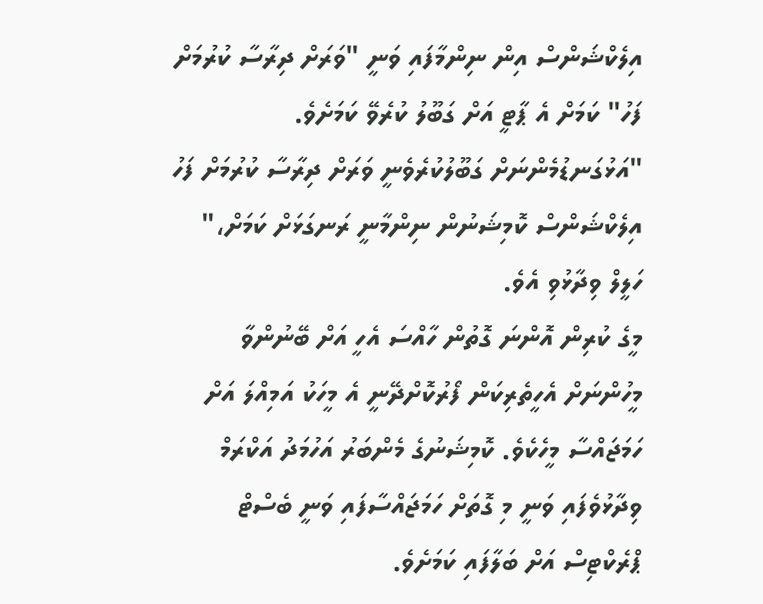އިލެކްޝަންސް އިން ނިންމާފައި ވަނީ "ވަރަށް ދިރާސާ ކުރުމަށް ފަހު" ކަމަށް އެ ޕާޓީ އަށް ގަބޫލު ކުރެވޭ ކަމަށެވެ.
"އަޅުގަނޑުމެންނަށް ގަބޫލުކުރެވެނީ ވަރަށް ދިރާސާ ކުރުމަށް ފަހު އިލެކްޝަންސް ކޮމިޝަނުން ނިންމާނީ ރަނގަޅަށް ކަމަށް،" ހަލީލް ވިދާޅުވި އެވެ.
މީގެ ކުރިން އޮންނަ ގޮތުން ހާއްސަ އެހީ އަށް ބޭނުންވާ މީހުންނަށް އެހީތެރިކަން ފޯރުކޮށްދޭނީ އެ މީހަކު އަމިއްލަ އަށް ހަމަޖައްސާ މީހެކެވެ. ކޮމިޝަނުގެ މެންބަރު އަހުމަދު އަކްރަމް ވިދާޅުވެފައި ވަނީ މި ގޮތަށް ހަމަޖައްސާފައި ވަނީ ބެސްޓް ޕްރެކްޓިސް އަށް ބަލާފައި ކަމަށެވެ.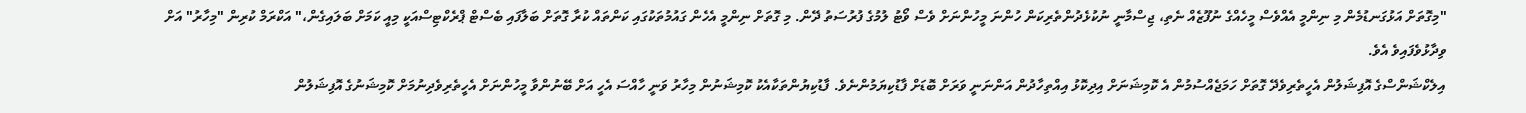"މިގޮތަށް އަޅުގަނޑުމެން މި ނިންމީ އެއްވެސް މީހެއްގެ ނުފޫޒެއް ނެތި، ޖިސްމާނީ ނުކުޅެދުންތެރިކަން ހުންނަ މީހުންނަށް ވެސް ވޯޓު ލުމުގެ ފުރުސަތު ދޭން. މި ގޮތަށް ނިންމީ އެހެން ގައުމުތަކުގައި ކަންތައް ކުރާ ގޮތަށް ބަލާފައި ބެސްޓް ޕްރެކްޓިސްއަކީ މިއީ ކަމަށް ބަލައިގެން،" އަކްރަމް ކުރިން "މިހާރު" އަށް ވިދާޅުވެފައިވެ އެވެ.
އިލެކްޝަންސްގެ އޮފިޝަލުން އެހީތެރިވެދޭ ގޮތަށް ހަމަޖެއްސުމުން އެ ކޮމިޝަނަށް އިދިކޮޅު އިއްތިހާދުން އަންނަނީ ވަރަށް ބޮޑަށް ފާޑުކިޔަމުންނެވެ. ފާޑުކިޔުންތަކާއެކު ކޮމިޝަނުން މިހާރު ވަނީ ހާއްސަ އެހީ އަށް ބޭނުންވާ މީހުންނަށް އެހީތެރިވެދިނުމަށް ކޮމިޝަނުގެ އޮފިޝަލުން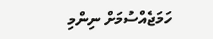ހަމަޖެއްސުމަށް ނިންމި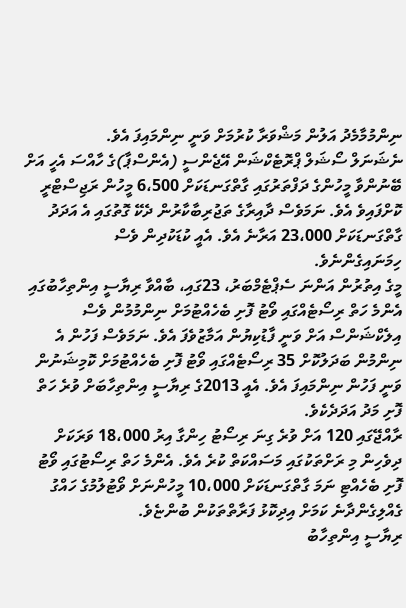ނިންމުމާމެދު އަލުން މަޝްވަރާ ކުރުމަށް ވަނީ ނިންމައިފަ އެވެ.
ނެޝަނަލް ސޯޝަލް ޕްރޮޓެކްޝަން އޭޖެންސީ (އެންސްޕާ)ގެ ހާއްސަ އެހީ އަށް ބޭނުންވާ މީހުންގެ ދަފްތަރުގައި ގާތްގަނޑަކަށް 6،500 މީހުން ރަޖިސްޓްރީ ކޮށްފައިވެ އެވެ. ނަމަވެސް ދާއިރާގެ ތަޖުރިބާކާރުން ދެކޭ ގޮތުގައި އެ އަދަދު ގާތްގަނޑަކަށް 23،000 އަރާނެ އެވެ. އެއީ ކުޑަކުދިން ވެސް ހިމަނައިގެންނެވެ.
މީގެ އިތުރުން އަންނަ ސެޕްޓެމްބަރު، 23ގައި، ބާއްވާ ރިޔާސީ އިންތިހާބުގައި އެންމެ ހަތް ރިސޯޓެއްގައި ވޯޓު ފޮށި ބެހެއްޓުމަށް ނިންމުމުން ވެސް އިލެކްޝަންސް އަށް ވަނީ ފާޑުކިޔުން އަމާޒުވެފަ އެވެ. ނަމަވެސް ފަހުން އެ ނިންމުން ބަދަލުކޮށް 35 ރިސޯޓެއްގައި ވޯޓު ފޮށި ބެހެއްޓުމަށް ކޮމިޝަނުން ވަނީ ފަހުން ނިންމައިފަ އެވެ. އެއީ 2013ގެ ރިޔާސީ އިންތިހާބަށް ވުރެ ހަތް ފޮށި މަދު އަދަދެކެވެ.
ރާއްޖޭގައި 120 އަށް ވުރެ ގިނަ ރިސޯޓު ހިންގާ އިރު 18،000 ވަރަކަށް ދިވެހިން މި ރަށްތަކުގައި މަސައްކަތް ކުރެ އެވެ. އެންމެ ހަތް ރިސޯޓުގައި ވޯޓު ފޮށި ބެހެއްޓި ނަމަ ގާތްގަނޑަކަށް 10،000 މީހުންނަށް ވޯޓުލުމުގެ ހައްގު ގެއްލިގެންދާނެ ކަމަށް އިދިކޮޅު ފަރާތްތަކުން ބުންޏެވެ.
ރިޔާސީ އިންތިހާބު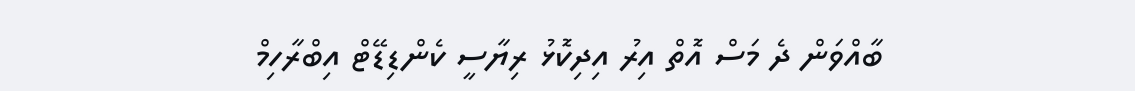ބާއްވަން ދެ މަސް އޮތް އިރު އިދިކޮޅު ރިޔާސީ ކެންޑިޑޭޓް އިބްރާހިމް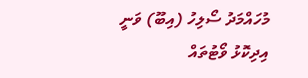މުހައްމަދު ސޯލިހު (އިބޫ) ވަނީ އިދިކޮޅު ވޯޓުތައް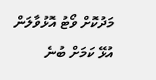މަދުކޮށް ވޯޓު އޮޅުވާލަން އުޅޭ ކަމަށް ބުނެ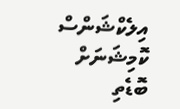އިލެކްޝަންސް ކޮމިޝަނަށް ބޮޑެތި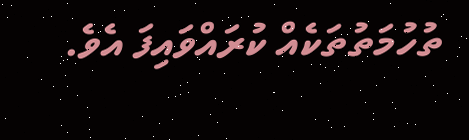ތުހުމަތުތަކެއް ކުރައްވައިފަ އެވެ.